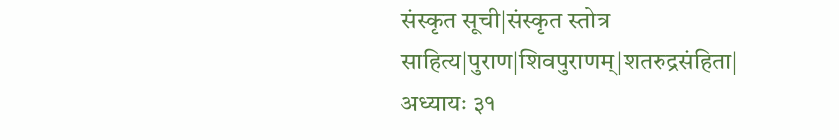संस्कृत सूची|संस्कृत स्तोत्र साहित्य|पुराण|शिवपुराणम्|शतरुद्रसंहिता| अध्यायः ३१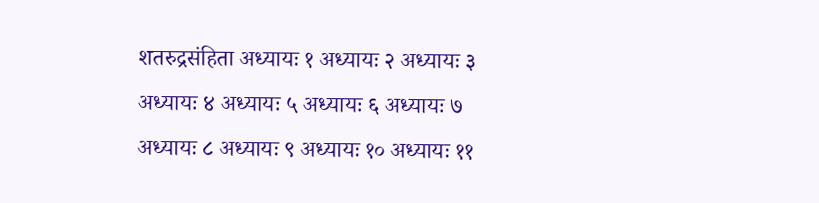शतरुद्रसंहिता अध्यायः १ अध्यायः २ अध्यायः ३ अध्यायः ४ अध्यायः ५ अध्यायः ६ अध्यायः ७ अध्यायः ८ अध्यायः ९ अध्यायः १० अध्यायः ११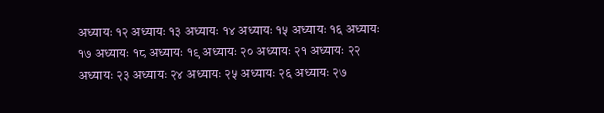अध्यायः १२ अध्यायः १३ अध्यायः १४ अध्यायः १५ अध्यायः १६ अध्यायः १७ अध्यायः १८ अध्यायः १९ अध्यायः २० अध्यायः २१ अध्यायः २२ अध्यायः २३ अध्यायः २४ अध्यायः २५ अध्यायः २६ अध्यायः २७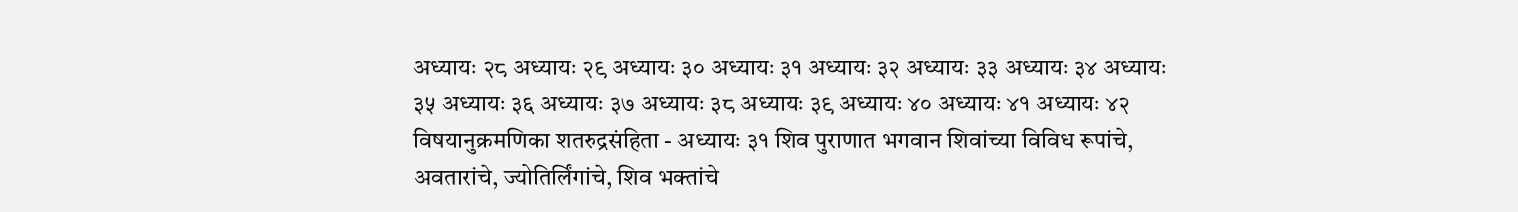अध्यायः २८ अध्यायः २९ अध्यायः ३० अध्यायः ३१ अध्यायः ३२ अध्यायः ३३ अध्यायः ३४ अध्यायः ३५ अध्यायः ३६ अध्यायः ३७ अध्यायः ३८ अध्यायः ३९ अध्यायः ४० अध्यायः ४१ अध्यायः ४२ विषयानुक्रमणिका शतरुद्रसंहिता - अध्यायः ३१ शिव पुराणात भगवान शिवांच्या विविध रूपांचे, अवतारांचे, ज्योतिर्लिंगांचे, शिव भक्तांचे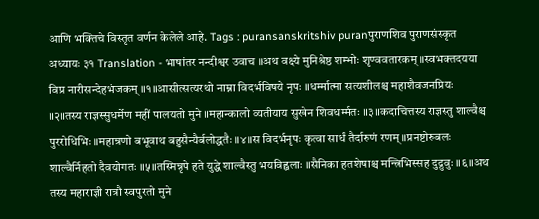आणि भक्तिचे विस्तृत वर्णन केलेले आहे. Tags : puransanskritshiv puranपुराणशिव पुराणसंस्कृत अध्यायः ३१ Translation - भाषांतर नन्दीश्वर उवाच ॥अथ वक्ष्ये मुनिश्रेष्ठ शम्भोः शृण्ववतारकम् ॥स्वभक्तदयया विप्र नारीसन्देहभंजकम् ॥१॥आसीत्सत्यरथो नाम्ना विदर्भविषये नृपः ॥धर्म्मात्मा सत्यशीलश्च महाशैवजनप्रियः ॥२॥तस्य राज्ञस्सुधर्मेण महीं पालयतो मुने ॥महान्कालो व्यतीयाय सुखेन शिवधर्म्मतः ॥३॥कदाचित्तस्य राज्ञस्तु शाल्वैश्च पुररोधिभिः ॥महान्रणो बभूवाथ बहुसैन्यैर्बलोद्धतैः ॥४॥स विदर्भनृपः कृत्वा सार्धं तैर्दारुणं रणम् ॥प्रनष्टोरुबलः शाल्वैर्निहतो दैवयोगतः ॥५॥तस्मिन्नृपे हते युद्धे शाल्वैस्तु भयविह्वलाः ॥सैनिका हतशेषाश्च मन्त्रिभिस्सह दुद्रुवुः ॥६॥अथ तस्य महाराज्ञी रात्रौ स्वपुरतो मुने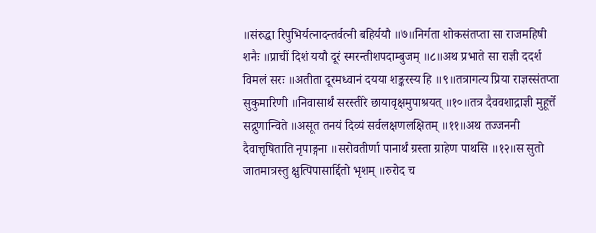॥संरुद्धा रिपुभिर्यत्नादन्तर्वत्नी बहिर्ययौ ॥७॥निर्गता शोकसंतप्ता सा राजमहिषी शनैः ॥प्राचीं दिशं ययौ दूरं स्मरन्तीशपदाम्बुजम् ॥८॥अथ प्रभाते सा राज्ञी ददर्श विमलं सरः ॥अतीता दूरमध्वानं दयया शङ्करस्य हि ॥९॥तत्रागत्य प्रिया राज्ञस्संतप्ता सुकुमारिणी ॥निवासार्थं सरस्तीरे छायावृक्षमुपाश्रयत् ॥१०॥तत्र दैववशाद्राज्ञी मुहूर्त्ते सद्गुणान्विते ॥असूत तनयं दिव्यं सर्वलक्षणलक्षितम् ॥११॥अथ तज्जननी दैवात्तृषिताति नृपाङ्गना ॥सरोवतीर्णा पानार्थं ग्रस्ता ग्राहेण पाथसि ॥१२॥स सुतो जातमात्रस्तु क्षुत्पिपासार्द्दितो भृशम् ॥रुरोद च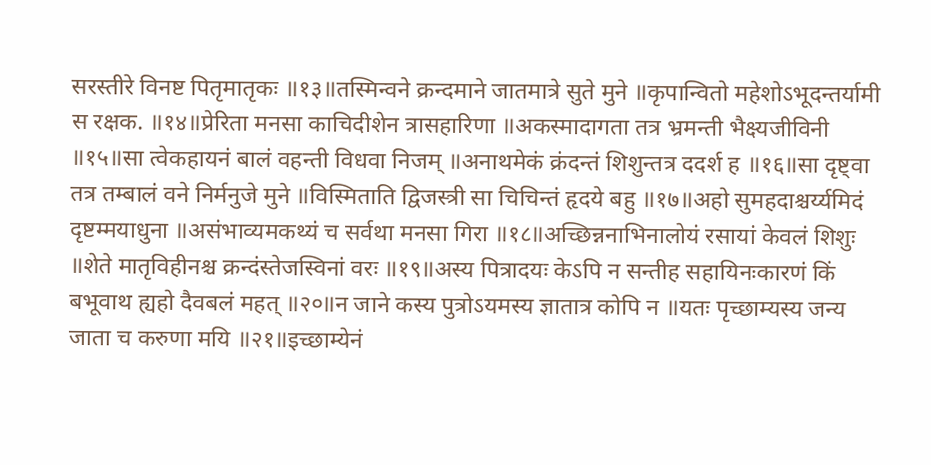सरस्तीरे विनष्ट पितृमातृकः ॥१३॥तस्मिन्वने क्रन्दमाने जातमात्रे सुते मुने ॥कृपान्वितो महेशोऽभूदन्तर्यामी स रक्षक. ॥१४॥प्रेरिता मनसा काचिदीशेन त्रासहारिणा ॥अकस्मादागता तत्र भ्रमन्ती भैक्ष्यजीविनी ॥१५॥सा त्वेकहायनं बालं वहन्ती विधवा निजम् ॥अनाथमेकं क्रंदन्तं शिशुन्तत्र ददर्श ह ॥१६॥सा दृष्ट्वा तत्र तम्बालं वने निर्मनुजे मुने ॥विस्मिताति द्विजस्त्री सा चिचिन्तं हृदये बहु ॥१७॥अहो सुमहदाश्चर्य्यमिदं दृष्टम्मयाधुना ॥असंभाव्यमकथ्यं च सर्वथा मनसा गिरा ॥१८॥अच्छिन्ननाभिनालोयं रसायां केवलं शिशुः ॥शेते मातृविहीनश्च क्रन्दंस्तेजस्विनां वरः ॥१९॥अस्य पित्रादयः केऽपि न सन्तीह सहायिनःकारणं किं बभूवाथ ह्यहो दैवबलं महत् ॥२०॥न जाने कस्य पुत्रोऽयमस्य ज्ञातात्र कोपि न ॥यतः पृच्छाम्यस्य जन्य जाता च करुणा मयि ॥२१॥इच्छाम्येनं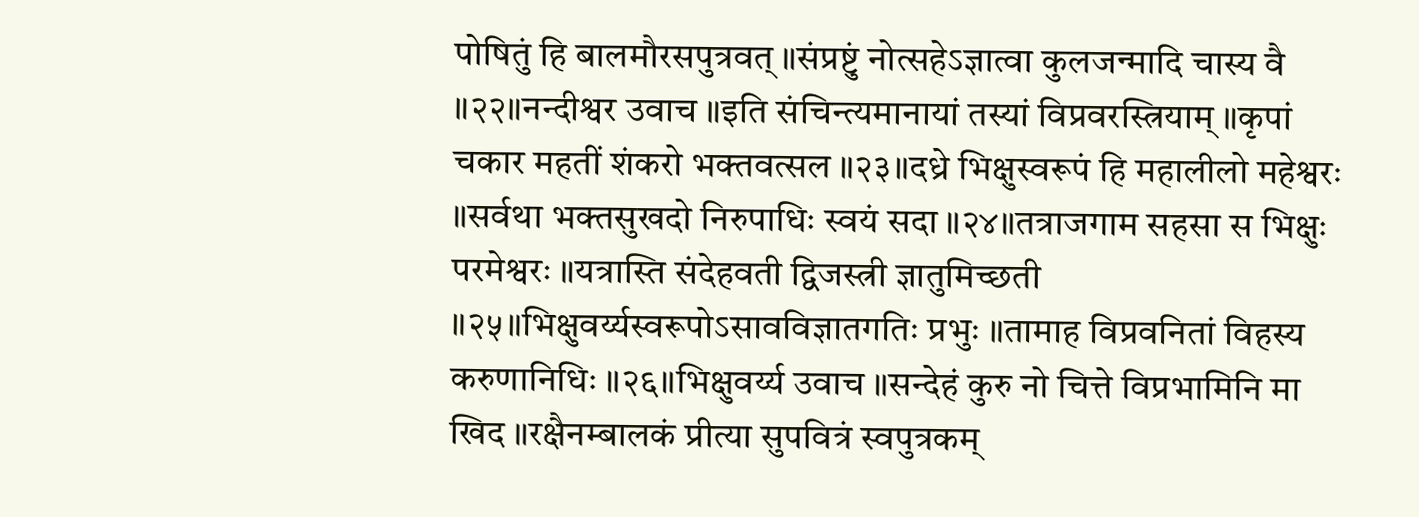पोषितुं हि बालमौरसपुत्रवत् ॥संप्रष्टुं नोत्सहेऽज्ञात्वा कुलजन्मादि चास्य वै ॥२२॥नन्दीश्वर उवाच ॥इति संचिन्त्यमानायां तस्यां विप्रवरस्त्रियाम् ॥कृपां चकार महतीं शंकरो भक्तवत्सल ॥२३॥दध्रे भिक्षुस्वरूपं हि महालीलो महेश्वरः ॥सर्वथा भक्तसुखदो निरुपाधिः स्वयं सदा ॥२४॥तत्राजगाम सहसा स भिक्षुः परमेश्वरः ॥यत्रास्ति संदेहवती द्विजस्त्री ज्ञातुमिच्छती ॥२५॥भिक्षुवर्य्यस्वरूपोऽसावविज्ञातगतिः प्रभुः ॥तामाह विप्रवनितां विहस्य करुणानिधिः ॥२६॥भिक्षुवर्य्य उवाच ॥सन्देहं कुरु नो चित्ते विप्रभामिनि मा खिद ॥रक्षैनम्बालकं प्रीत्या सुपवित्रं स्वपुत्रकम्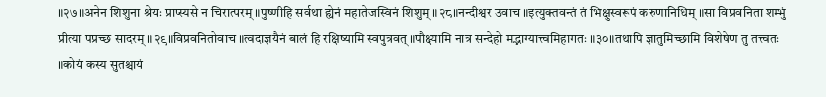॥२७॥अनेन शिशुना श्रेयः प्राप्स्यसे न चिरात्परम् ॥पुष्णीहि सर्वथा ह्येनं महातेजस्विनं शिशुम् ॥२८॥नन्दीश्वर उवाच ॥इत्युक्तवन्तं तं भिक्षुस्वरूपं करुणानिधिम् ॥सा विप्रवनिता शम्भुं प्रीत्या पप्रच्छ सादरम् ॥२९॥विप्रवनितोवाच ॥त्वदाज्ञयैनं बालं हि रक्षिष्यामि स्वपुत्रवत् ॥पौक्ष्यामि नात्र सन्देहो मद्भाग्यात्त्वमिहागतः ॥३०॥तथापि ज्ञातुमिच्छामि विशेषेण तु तत्त्वतः ॥कोयं कस्य सुतश्चायं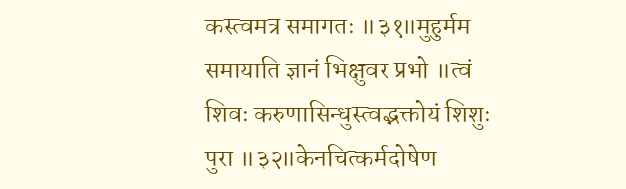कस्त्वमत्र समागतः ॥३१॥मुहुर्मम समायाति ज्ञानं भिक्षुवर प्रभो ॥त्वं शिवः करुणासिन्धुस्त्वद्भक्तोयं शिशुः पुरा ॥३२॥केनचित्कर्मदोषेण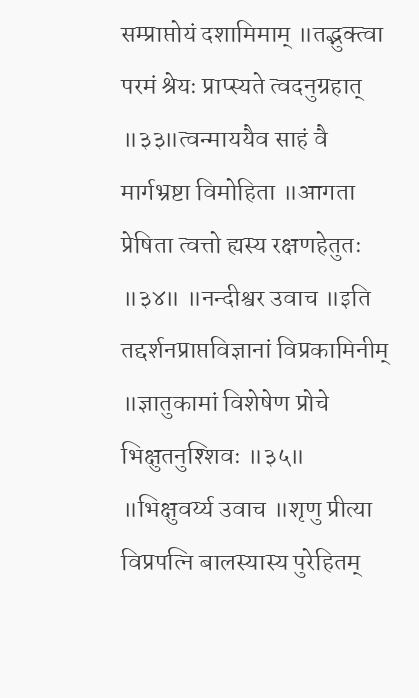सम्प्राप्तोयं दशामिमाम् ॥तद्भुक्त्वा परमं श्रेयः प्राप्स्यते त्वदनुग्रहात् ॥३३॥त्वन्माययैव साहं वै मार्गभ्रष्टा विमोहिता ॥आगता प्रेषिता त्वत्तो ह्यस्य रक्षणहेतुतः ॥३४॥ ॥नन्दीश्वर उवाच ॥इति तद्दर्शनप्राप्तविज्ञानां विप्रकामिनीम् ॥ज्ञातुकामां विशेषेण प्रोचे भिक्षुतनुश्शिवः ॥३५॥ ॥भिक्षुवर्य्य उवाच ॥शृणु प्रीत्या विप्रपत्नि बालस्यास्य पुरेहितम्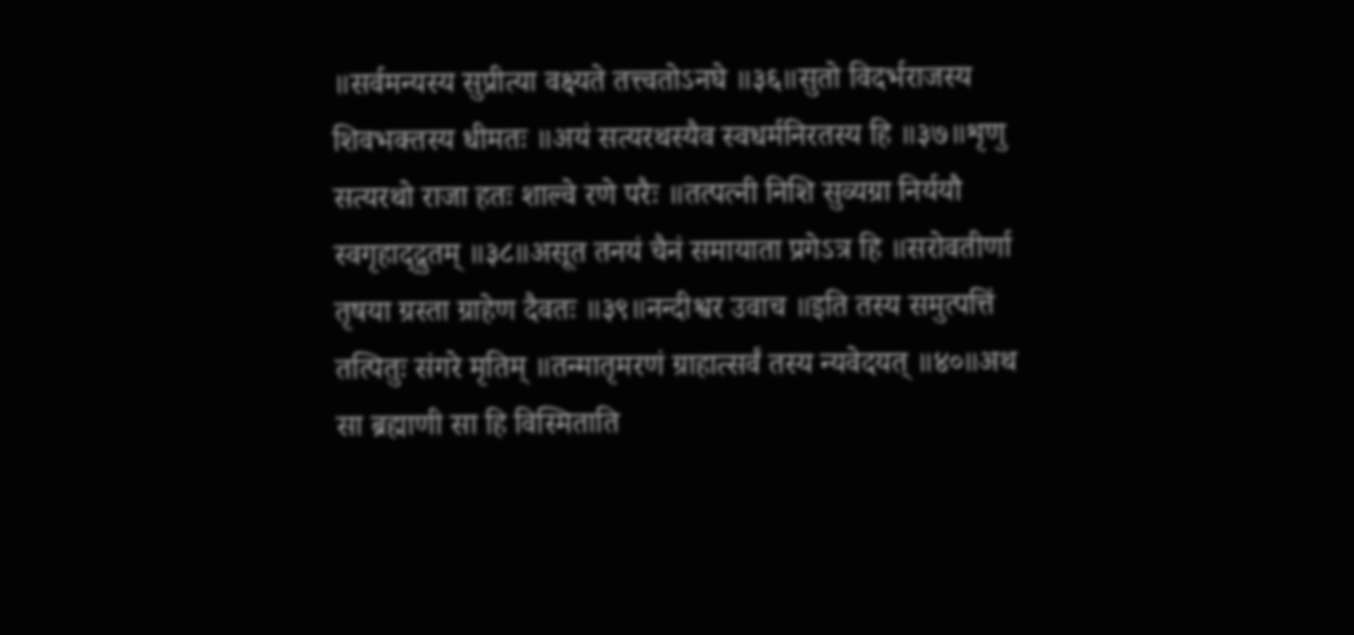॥सर्वमन्यस्य सुप्रीत्या वक्ष्यते तत्त्वतोऽनघे ॥३६॥सुतो विदर्भराजस्य शिवभक्तस्य धीमतः ॥अयं सत्यरथस्यैव स्वधर्मनिरतस्य हि ॥३७॥शृणु सत्यरथो राजा हतः शाल्वे रणे परैः ॥तत्पत्नी निशि सुव्यग्रा निर्ययौ स्वगृहाद्द्रुतम् ॥३८॥असूत तनयं चैनं समायाता प्रगेऽत्र हि ॥सरोवतीर्णा तृषया ग्रस्ता ग्राहेण दैवतः ॥३९॥नन्दीश्वर उवाच ॥इति तस्य समुत्पत्तिं तत्पितुः संगरे मृतिम् ॥तन्मातृमरणं ग्राहात्सर्वं तस्य न्यवेदयत् ॥४०॥अथ सा ब्रह्माणी सा हि विस्मिताति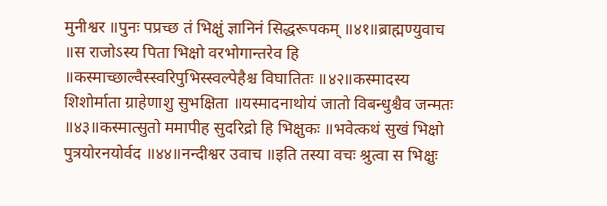मुनीश्वर ॥पुनः पप्रच्छ तं भिक्षुं ज्ञानिनं सिद्धरूपकम् ॥४१॥ब्राह्मण्युवाच ॥स राजोऽस्य पिता भिक्षो वरभोगान्तरेव हि ॥कस्माच्छाल्वैस्स्वरिपुभिस्स्वल्पेहैश्च विघातितः ॥४२॥कस्मादस्य शिशोर्माता ग्राहेणाशु सुभक्षिता ॥यस्मादनाथोयं जातो विबन्धुश्चैव जन्मतः ॥४३॥कस्मात्सुतो ममापीह सुदरिद्रो हि भिक्षुकः ॥भवेत्कथं सुखं भिक्षो पुत्रयोरनयोर्वद ॥४४॥नन्दीश्वर उवाच ॥इति तस्या वचः श्रुत्वा स भिक्षुः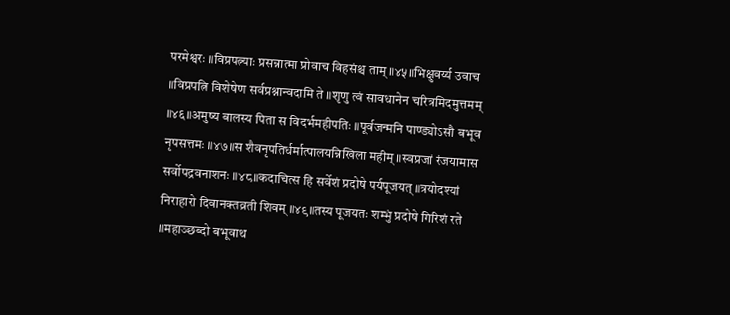परमेश्वरः ॥विप्रपत्न्याः प्रसन्नात्मा प्रोवाच विहसंश्च ताम् ॥४५॥भिक्षुवर्य्य उवाच ॥विप्रपत्नि विशेषेण सर्वप्रश्नान्वदामि ते ॥शृणु त्वं सावधानेन चरित्रमिदमुत्तमम् ॥४६॥अमुष्य बालस्य पिता स विदर्भमहीपतिः ॥पूर्वजन्मनि पाण्ड्योऽसौ बभूव नृपसत्तमः ॥४७॥स शैवनृपतिर्धर्मात्पालयन्निखिला महीम् ॥स्वप्रजां रंजयामास सर्वोपद्रवनाशनः ॥४८॥कदाचित्स हि सर्वेशं प्रदोषे पर्यपूजयत् ॥त्रयोदश्यां निराहारो दिवानक्तव्रती शिवम् ॥४९॥तस्य पूजयतः शम्भुं प्रदोषे गिरिशं रते ॥महाञ्छब्दो बभूवाथ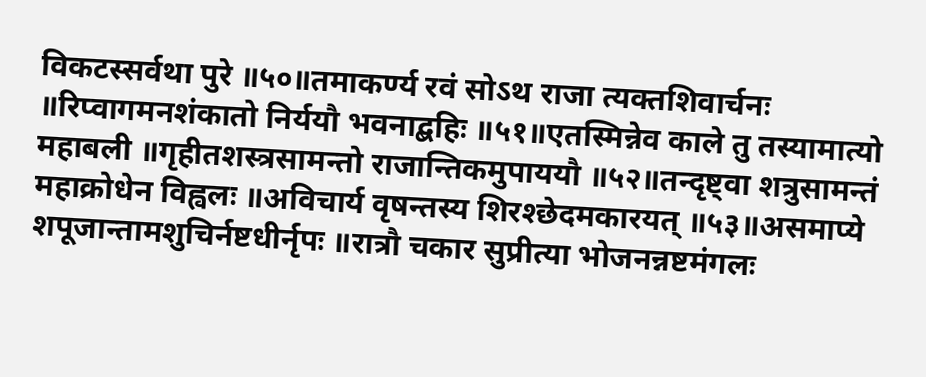विकटस्सर्वथा पुरे ॥५०॥तमाकर्ण्य रवं सोऽथ राजा त्यक्तशिवार्चनः ॥रिप्वागमनशंकातो निर्ययौ भवनाद्बहिः ॥५१॥एतस्मिन्नेव काले तु तस्यामात्यो महाबली ॥गृहीतशस्त्रसामन्तो राजान्तिकमुपाययौ ॥५२॥तन्दृष्ट्वा शत्रुसामन्तं महाक्रोधेन विह्वलः ॥अविचार्य वृषन्तस्य शिरश्छेदमकारयत् ॥५३॥असमाप्ये शपूजान्तामशुचिर्नष्टधीर्नृपः ॥रात्रौ चकार सुप्रीत्या भोजनन्नष्टमंगलः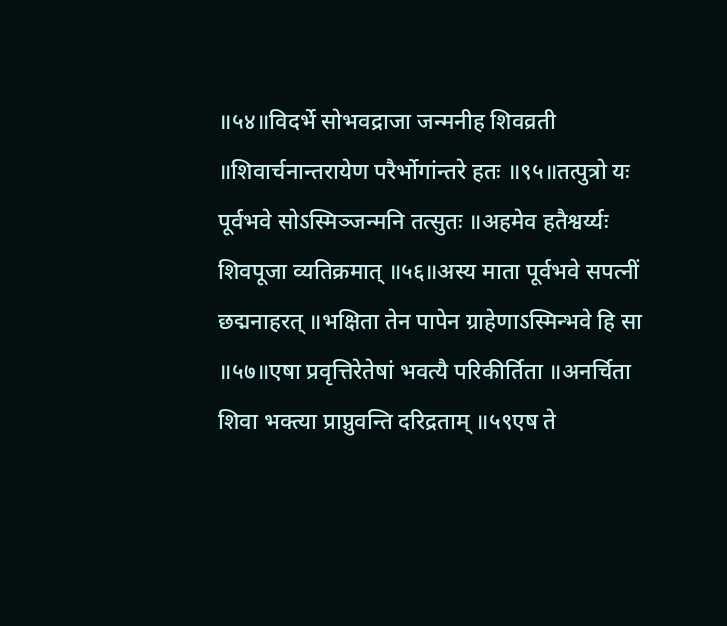॥५४॥विदर्भे सोभवद्राजा जन्मनीह शिवव्रती ॥शिवार्चनान्तरायेण परैर्भोगांन्तरे हतः ॥९५॥तत्पुत्रो यः पूर्वभवे सोऽस्मिञ्जन्मनि तत्सुतः ॥अहमेव हतैश्वर्य्यः शिवपूजा व्यतिक्रमात् ॥५६॥अस्य माता पूर्वभवे सपत्नीं छद्मनाहरत् ॥भक्षिता तेन पापेन ग्राहेणाऽस्मिन्भवे हि सा ॥५७॥एषा प्रवृत्तिरेतेषां भवत्यै परिकीर्तिता ॥अनर्चिता शिवा भक्त्या प्राप्नुवन्ति दरिद्रताम् ॥५९एष ते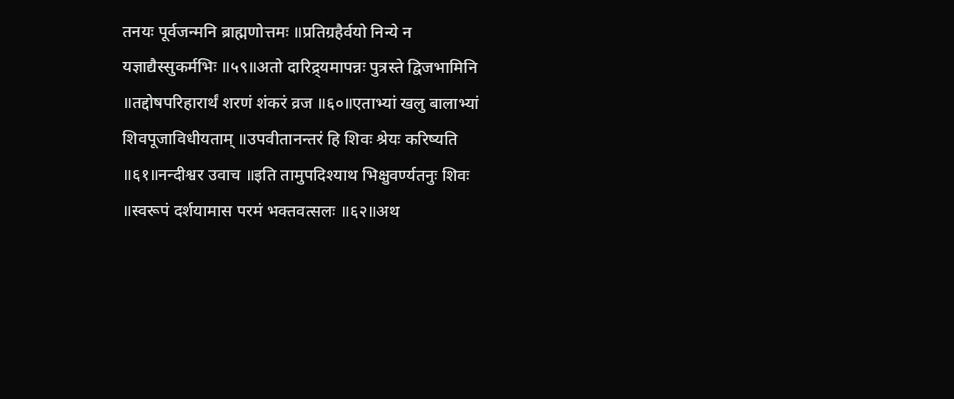तनयः पूर्वजन्मनि ब्राह्मणोत्तमः ॥प्रतिग्रहैर्वयो निन्ये न यज्ञाद्यैस्सुकर्मभिः ॥५९॥अतो दारिद्र्यमापन्नः पुत्रस्ते द्विजभामिनि ॥तद्दोषपरिहारार्थं शरणं शंकरं व्रज ॥६०॥एताभ्यां खलु बालाभ्यां शिवपूजाविधीयताम् ॥उपवीतानन्तरं हि शिवः श्रेयः करिष्यति ॥६१॥नन्दीश्वर उवाच ॥इति तामुपदिश्याथ भिक्षुवर्ण्यतनुः शिवः ॥स्वरूपं दर्शयामास परमं भक्तवत्सलः ॥६२॥अथ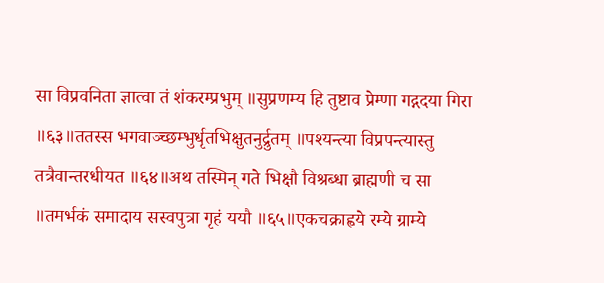सा विप्रवनिता ज्ञात्वा तं शंकरम्प्रभुम् ॥सुप्रणम्य हि तुष्टाव प्रेम्णा गद्गदया गिरा ॥६३॥ततस्स भगवाञ्च्छम्भुर्धृतभिक्षुतनुर्द्रुतम् ॥पश्यन्त्या विप्रपन्त्यास्तु तत्रैवान्तरधीयत ॥६४॥अथ तस्मिन् गते भिक्षौ विश्रब्धा ब्राह्मणी च सा ॥तमर्भकं समादाय सस्वपुत्रा गृहं ययौ ॥६५॥एकचक्राह्वये रम्ये ग्राम्ये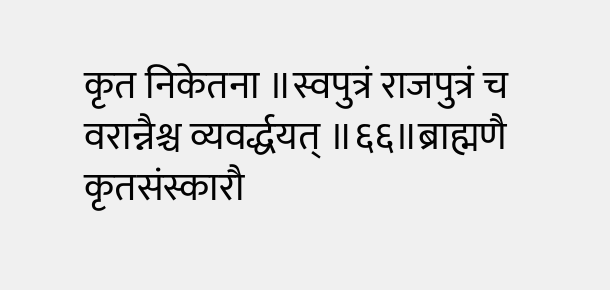कृत निकेतना ॥स्वपुत्रं राजपुत्रं च वरान्नैश्च व्यवर्द्धयत् ॥६६॥ब्राह्मणै कृतसंस्कारौ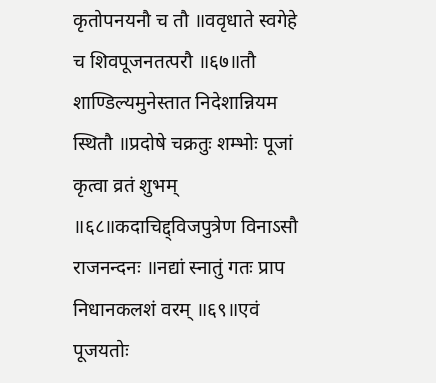कृतोपनयनौ च तौ ॥ववृधाते स्वगेहे च शिवपूजनतत्परौ ॥६७॥तौ शाण्डिल्यमुनेस्तात निदेशान्नियम स्थितौ ॥प्रदोषे चक्रतुः शम्भोः पूजां कृत्वा व्रतं शुभम् ॥६८॥कदाचिद्द्विजपुत्रेण विनाऽसौ राजनन्दनः ॥नद्यां स्नातुं गतः प्राप निधानकलशं वरम् ॥६९॥एवं पूजयतोः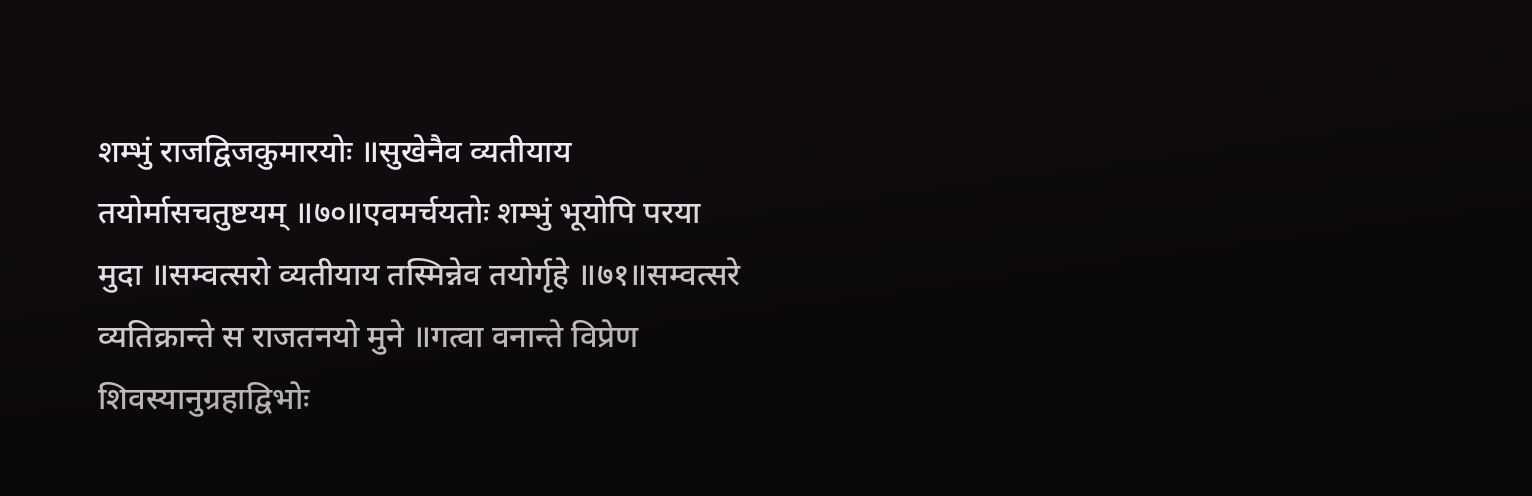शम्भुं राजद्विजकुमारयोः ॥सुखेनैव व्यतीयाय तयोर्मासचतुष्टयम् ॥७०॥एवमर्चयतोः शम्भुं भूयोपि परया मुदा ॥सम्वत्सरो व्यतीयाय तस्मिन्नेव तयोर्गृहे ॥७१॥सम्वत्सरे व्यतिक्रान्ते स राजतनयो मुने ॥गत्वा वनान्ते विप्रेण शिवस्यानुग्रहाद्विभोः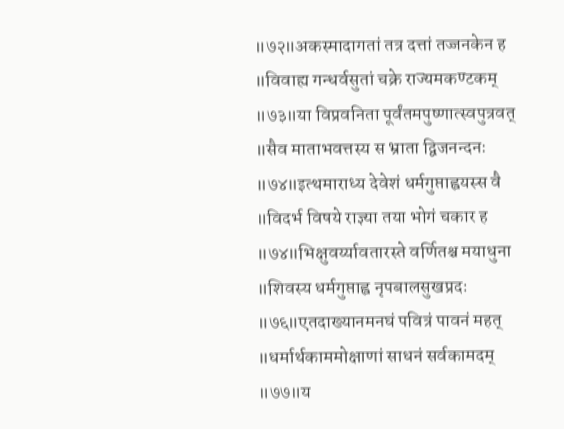॥७२॥अकस्मादागतां तत्र दत्तां तज्जनकेन ह ॥विवाह्य गन्धर्वसुतां चक्रे राज्यमकण्टकम् ॥७३॥या विप्रवनिता पूर्वंतमपुष्णात्स्वपुत्रवत् ॥सैव माताभवत्तस्य स भ्राता द्विजनन्दनः ॥७४॥इत्थमाराध्य देवेशं धर्मगुप्ताह्वयस्स वै ॥विदर्भ विषये राज्ञ्या तया भोगं चकार ह ॥७४॥भिक्षुवर्य्यावतारस्ते वर्णितश्च मयाधुना ॥शिवस्य धर्मगुप्ताह्व नृपबालसुखप्रदः ॥७६॥एतदाख्यानमनघं पवित्रं पावनं महत् ॥धर्मार्थकाममोक्षाणां साधनं सर्वकामदम् ॥७७॥य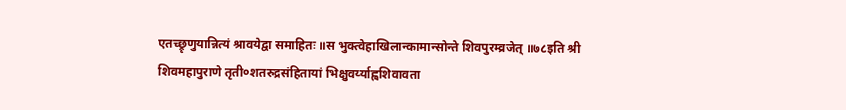एतच्छ्रृणुयान्नित्यं श्रावयेद्वा समाहितः ॥स भुक्त्वेहाखिलान्कामान्सोन्ते शिवपुरम्व्रजेत् ॥७८इति श्री शिवमहापुराणे तृती०शतरुद्रसंहितायां भिक्षुवर्य्याह्वशिवावता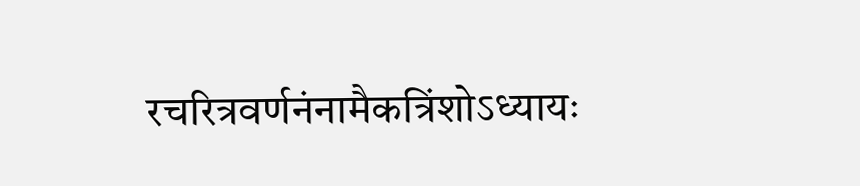रचरित्रवर्णनंनामैकत्रिंशोऽध्यायः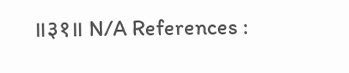॥३१॥ N/A References :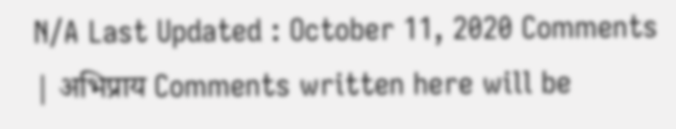N/A Last Updated : October 11, 2020 Comments | अभिप्राय Comments written here will be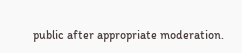public after appropriate moderation.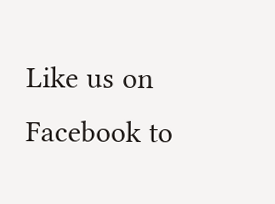Like us on Facebook to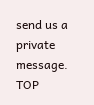send us a private message. TOP